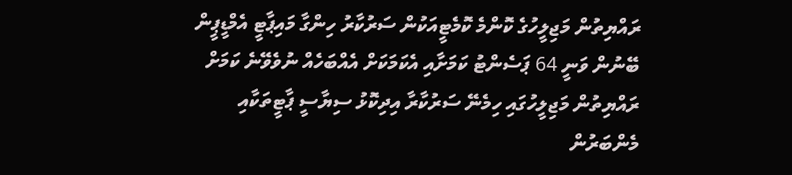ރައްޔިތުން މަޖިލީހުގެ ކޮންމެ ކޮމެޓީއަކުން ސަރުކާރު ހިންގާ މައިޕާޓީ އެމްޑީޕީން ބޭނުން ވަނީ 64 ޕަސެންޓު ކަމަށާއި އެކަމަކަށް އެއްބަހެއް ނުވެވޭނެ ކަމަށް ރައްޔިތުން މަޖިލީހުގައި ހިމެނޭ ސަރުކާރާ އިދިކޮޅު ސިޔާސީ ޕާޓީތަކާއި މެންބަރުން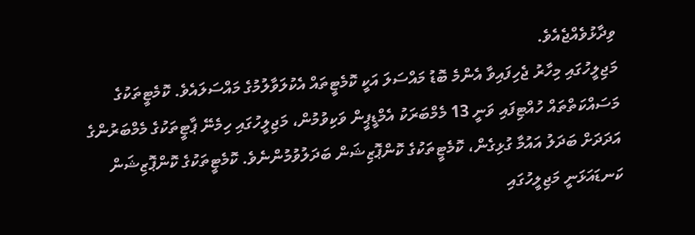ވިދާޅުވެއްޖެއެވެ.
މަޖިލީހުގައި މިހާރު ޖެހިފައިވާ އެންމެ ބޮޑު މައްސަލަ އަކީ ކޮމެޓީތައް އެކުލަވާލުމުގެ މައްސަލައެވެ. ކޮމެޓީތަކުގެ މަސައްކަތްތައް ހުއްޓިފައި ވަނީ 13 މެމްބަރަކު އެމްޑީޕީން ވަކިވުމުން، މަޖިލީހުގައި ހިމެނޭ ޕާޓީތަކުގެ މެމްބަރުންގެ އަދަދަށް ބަދަލު އައުމާ ގުޅިގެން، ކޮމެޓީތަކުގެ ކޮންޕޮޒިޝަން ބަދަލުވުމުންނެވެ. ކޮމެޓީތަކުގެ ކޮންޕޮޒިޝަން ކަނޑައަޅަނީ މަޖިލީހުގައި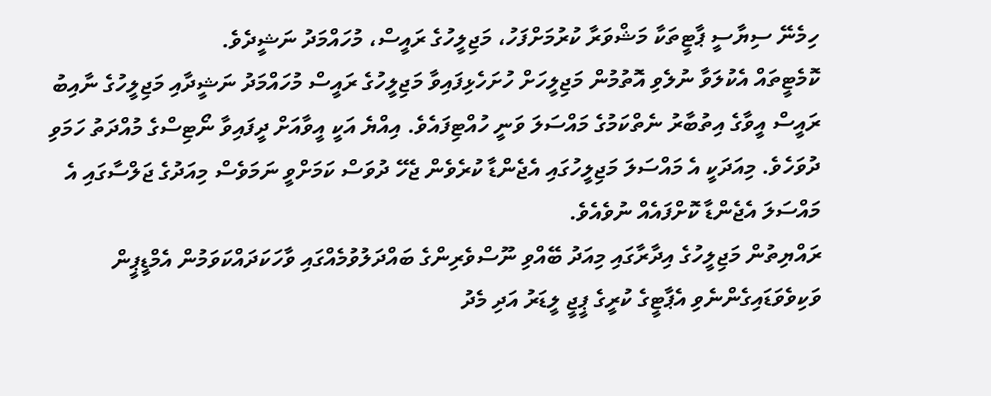ހިމެނޭ ސިޔާސީ ޕާޓީތަކާ މަޝްވަރާ ކުރުމަށްފަހު، މަޖިލީހުގެ ރައީސް، މުހައްމަދު ނަޝީދެވެ.
ކޮމެޓީތައް އެކުލަވާ ނުލެވި އޮތުމުން މަޖިލީހަށް ހުށަހެޅިފައިވާ މަޖިލީހުގެ ރައީސް މުހައްމަދު ނަޝީދާއި މަޖިލީހުގެ ނާއިބު ރައީސް އީވާގެ އިތުބާރު ނެތްކަމުގެ މައްސަލަ ވަނީ ހުއްޓިފައެވެ. އިއްޔެ އަކީ އީވާއަށް ދީފައިވާ ނޯޓިސްގެ މުއްދަތު ހަމަވި ދުވަހެވެ. މިއަދަކީ އެ މައްސަލަ މަޖިލީހުގައި އެޖެންޑާ ކުރެވެން ޖެހޭ ދުވަސް ކަމަށްވީ ނަމަވެސް މިއަދުގެ ޖަލްސާގައި އެ މައްސަލަ އެޖެންޑާ ކޮށްފައެއް ނުވެއެވެ.
ރައްޔިތުން މަޖިލީހުގެ އިދާރާގައި މިއަދު ބޭއްވި ނޫސްވެރިންގެ ބައްދަލުވުމެއްގައި ވާހަކަދައްކަވަމުން އެމްޑީޕީން ވަކިވެވަޑައިގެންނެވި އެޕާޓީގެ ކުރީގެ ޕީޖީ ލީޑަރު އަދި މެދު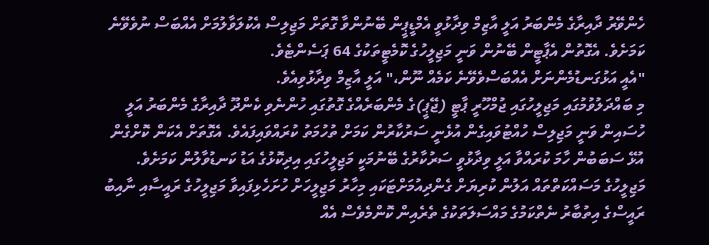ހެންވޭރު ދާއިރާގެ މެންބަރު އަލީ އާޒިމް ވިދާޅުވީ އެމްޑީޕީން ބޭނުންވާ ގޮތަށް މަޖިލިސް އެކުލަވާލުމަށް އެއްބަސް ނުވެވޭނެ ކަމަށެވެ. އެގޮތުން އެޕާޓީން ބޭނުން ވަނީ މަޖިލީހުގެ ކޮމެޓީތަކުގެ 64 ޕަސެންޓެވެ.
"އެއީ އަޅުގަނޑުމެންނަށް އެއްބަސްވެވޭނެ ކަމެއް ނޫން،" އަލީ އާޒިމް ވިދާޅުވިއެވެ.
މި ބައްދަލުވުމުގައި މަޖިލީހުގައި ޖުމްހޫރީ ޕާޓީ (ޖޭޕީ)ގެ މެންބަރެއްގެ ގޮތުގައި ހުންނެވި ކެންދޫ ދާއިރާގެ މެންބަރު އަލީ ހުސައިން ވަނީ މަޖިލިސް ހުއްޓުވައިގެން އުޅެނީ ސަރުކާރުން ކަމަށް ތުހުމަތު ކުރައްވައިފައެވެ. އެގޮތަށް އެކަން ކޮށްގެން އުޅޭ ސަބަބުން ހާމަ ކުރައްވާ އަލީ ވިދާޅުވީ ސަރުކާރުގެ ބޭނުމަކީ މަޖިލީހުގައި އިދިކޮޅުގެ އަޑު ކަނޑުވާލުން ކަމަށެވެ.
މަޖިލީހުގެ މަސައްކަތްތައް އަލުން ކުރިޔަށް ގެންދިއުމަށްޓަކައި މިހާރު މަޖިލީހަށް ހުށަހެޅިފައިވާ މަޖިލީހުގެ ރައީސާއި ނާއިބު ރައީސްގެ އިތުބާރު ނެތްކަމުގެ މައްސަލަތަކުގެ ތެރެއިން ކޮންމެވެސް އެއް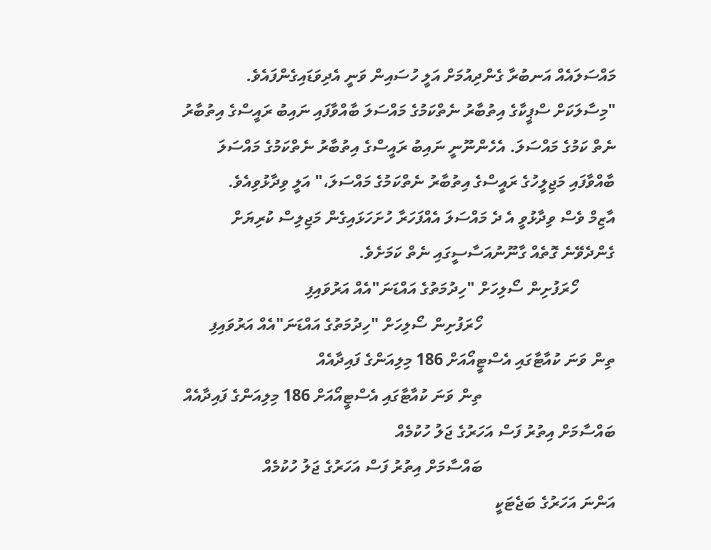މައްސަލައެއް އަނބުރާ ގެންދިއުމަށް އަލީ ހުސައިން ވަނީ އެދިވަޑައިގެންފައެވެ.
"މިސާލަކަށް ސްޕީކާގެ އިތުބާރު ނެތްކަމުގެ މައްސަލަ ބާއްވާފައި ނައިބު ރައީސްގެ އިތުބާރު ނެތް ކަމުގެ މައްސަލަ. އެހެންނޫނީ ނައިބު ރައީސްގެ އިތުބާރު ނެތްކަމުގެ މައްސަލަ ބާއްވާފައި މަޖިލީހުގެ ރައީސްގެ އިތުބާރު ނެތްކަމުގެ މައްސަލަ،" އަލީ ވިދާޅުވިއެވެ.
އާޒިމް ވެސް ވިދާޅުވީ އެ ދެ މައްސަލަ އެއްފަހަރާ ހުށަހަޅައިގެން މަޖިލިސް ކުރިޔަށް ގެންދެވޭނެ ގޮތެއް ގާނޫނުއަސާސީގައި ނެތް ކަމަށެވެ.
         ހޯރަފުށިން ސޯލިހަށް "ހިދުމަތުގެ އައްޑަނަ"އެއް އަރުވައިފި
                                ހޯރަފުށިން ސޯލިހަށް "ހިދުމަތުގެ އައްޑަނަ"އެއް އަރުވައިފި                                 ތިން ވަނަ ކުއާޓާގައި އެސްޓީއޯއަށް 186 މިލިއަންގެ ފައިދާއެއް
                                ތިން ވަނަ ކުއާޓާގައި އެސްޓީއޯއަށް 186 މިލިއަންގެ ފައިދާއެއް                              ބައްސާމަށް އިތުރު ފަސް އަހަރުގެ ޖަލު ހުކުމެއް
                                ބައްސާމަށް އިތުރު ފަސް އަހަރުގެ ޖަލު ހުކުމެއް                                އަންނަ އަހަރުގެ ބަޖެޓަކީ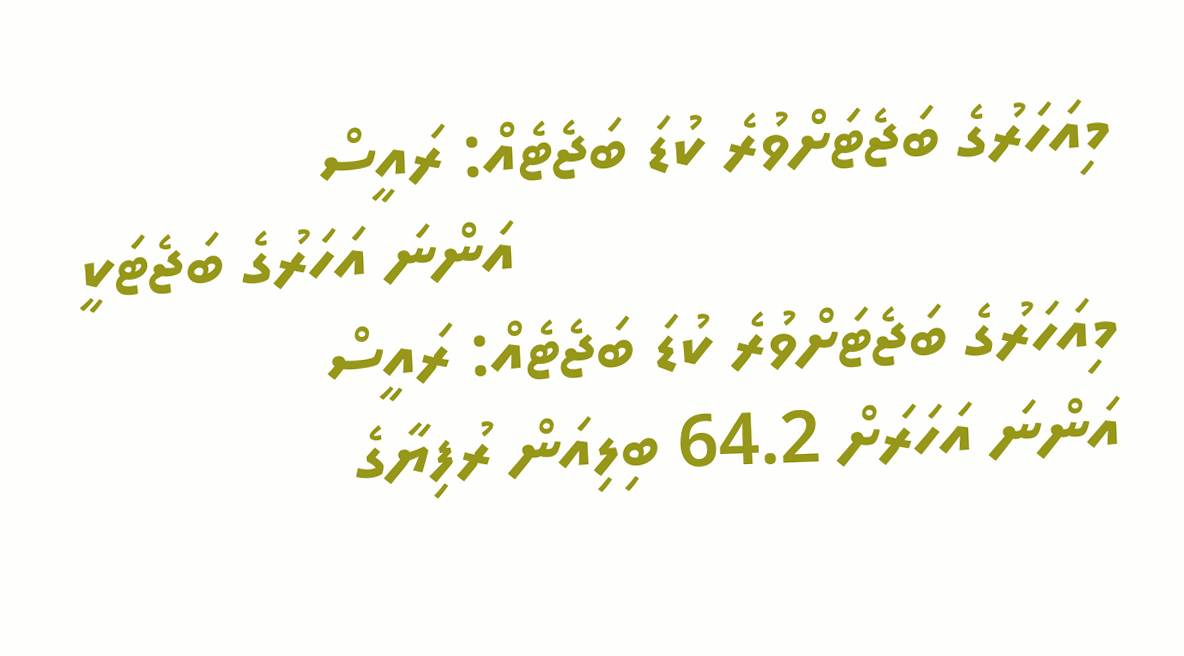މިއަހަރުގެ ބަޖެޓަށްވުރެ ކުޑަ ބަޖެޓެއް: ރައީސް
                                އަންނަ އަހަރުގެ ބަޖެޓަކީ މިއަހަރުގެ ބަޖެޓަށްވުރެ ކުޑަ ބަޖެޓެއް: ރައީސް                               އަންނަ އަހަރަށް 64.2 ބިލިއަން ރުފިޔާގެ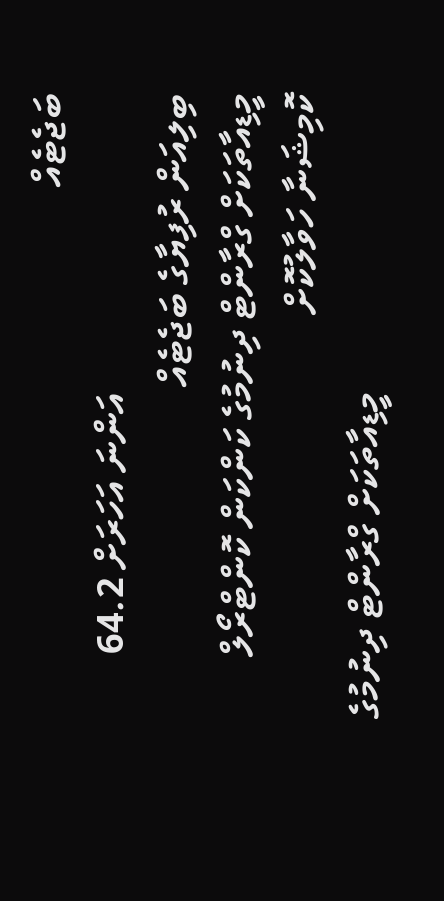ބަޖެޓެއް
                                އަންނަ އަހަރަށް 64.2 ބިލިއަން ރުފިޔާގެ ބަޖެޓެއް                              މީޑިއާތަކަށް ގްރާންޓް ދިނުމުގެ ކަންކަން ކޮންޓްރޯލް ކޮމިޝަނާ ހަވާލުކޮށް
                                މީޑިއާތަކަށް ގްރާންޓް ދިނުމުގެ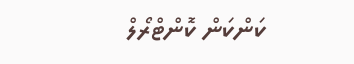ކަންކަން ކޮންޓްރޯލް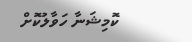ކޮމިޝަނާ ހަވާލުކޮށް